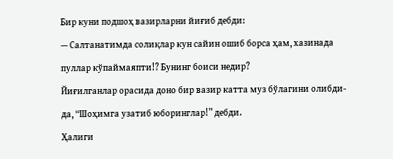Бир куни подшоҳ вазирларни йиғиб дебди:
— Салтанатимда солиқлар кун сайин ошиб борса ҳам, хазинада пуллар кўпаймаяпти!? Бунинг боиси недир?
Йиғилганлар орасида доно бир вазир катта муз бўлагини олибди-да, “Шоҳимга узатиб юборинглар!” дебди.
Ҳалиги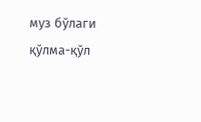муз бўлаги қўлма-қўл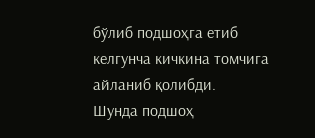бўлиб подшоҳга етиб келгунча кичкина томчига айланиб қолибди.
Шунда подшоҳ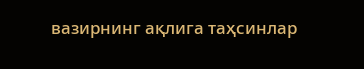вазирнинг ақлига таҳсинлар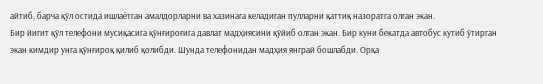айтиб, барча қўл остида ишлаётган амалдорларни ва хазинага келадиган пулларни қаттиқ назоратга олган экан.
Бир йигит қўл телефони мусиқасига қўнғироғига давлат мадҳиясини қўйиб олган экан. Бир куни бекатда автобус кутиб ўтирган экан кимдир унга қўнғироқ қилиб қолибди. Шунда телефонидан мадҳия янграй бошлабди. Орқа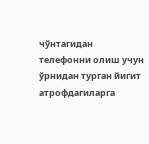чўнтагидан телефонни олиш учун ўрнидан турган йигит атрофдагиларга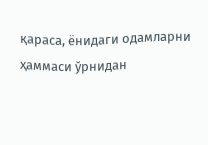қараса, ёнидаги одамларни ҳаммаси ўрнидан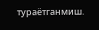тураётганмиш.